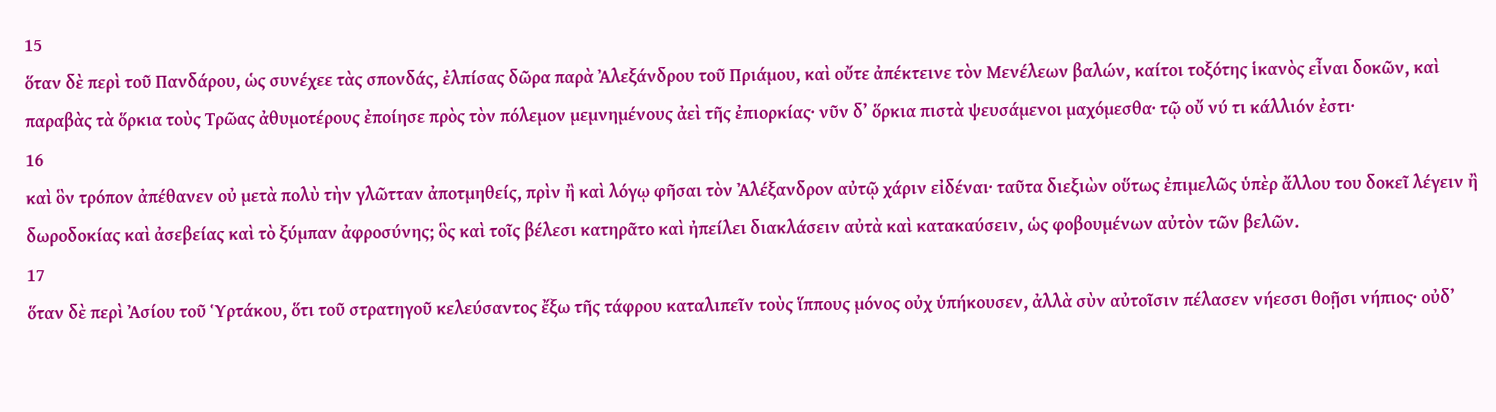15
ὅταν δὲ περὶ τοῦ Πανδάρου, ὡς συνέχεε τὰς σπονδάς, ἐλπίσας δῶρα παρὰ Ἀλεξάνδρου τοῦ Πριάμου, καὶ οὔτε ἀπέκτεινε τὸν Μενέλεων βαλών, καίτοι τοξότης ἱκανὸς εἶναι δοκῶν, καὶ παραβὰς τὰ ὅρκια τοὺς Τρῶας ἀθυμοτέρους ἐποίησε πρὸς τὸν πόλεμον μεμνημένους ἀεὶ τῆς ἐπιορκίας· νῦν δ’ ὅρκια πιστὰ ψευσάμενοι μαχόμεσθα· τῷ οὔ νύ τι κάλλιόν ἐστι·
16
καὶ ὃν τρόπον ἀπέθανεν οὐ μετὰ πολὺ τὴν γλῶτταν ἀποτμηθείς, πρὶν ἢ καὶ λόγῳ φῆσαι τὸν Ἀλέξανδρον αὐτῷ χάριν εἰδέναι· ταῦτα διεξιὼν οὕτως ἐπιμελῶς ὑπὲρ ἄλλου του δοκεῖ λέγειν ἢ δωροδοκίας καὶ ἀσεβείας καὶ τὸ ξύμπαν ἀφροσύνης; ὃς καὶ τοῖς βέλεσι κατηρᾶτο καὶ ἠπείλει διακλάσειν αὐτὰ καὶ κατακαύσειν, ὡς φοβουμένων αὐτὸν τῶν βελῶν.
17
ὅταν δὲ περὶ Ἀσίου τοῦ Ὑρτάκου, ὅτι τοῦ στρατηγοῦ κελεύσαντος ἔξω τῆς τάφρου καταλιπεῖν τοὺς ἵππους μόνος οὐχ ὑπήκουσεν, ἀλλὰ σὺν αὐτοῖσιν πέλασεν νήεσσι θοῇσι νήπιος· οὐδ’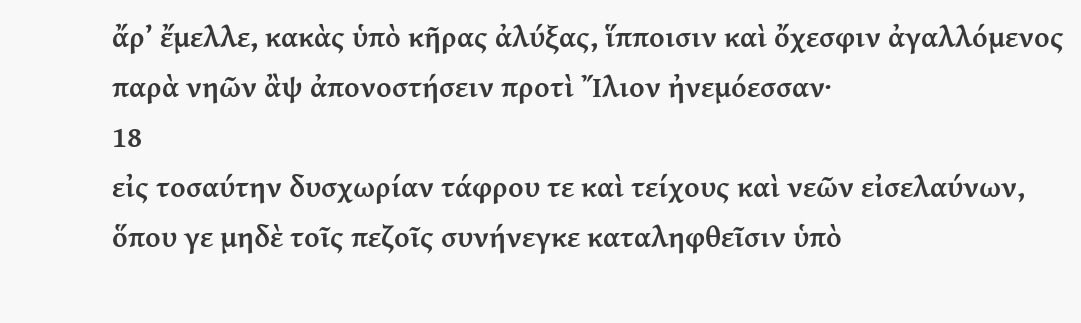ἄρ’ ἔμελλε, κακὰς ὑπὸ κῆρας ἀλύξας, ἵπποισιν καὶ ὄχεσφιν ἀγαλλόμενος παρὰ νηῶν ἂψ ἀπονοστήσειν προτὶ Ἴλιον ἠνεμόεσσαν·
18
εἰς τοσαύτην δυσχωρίαν τάφρου τε καὶ τείχους καὶ νεῶν εἰσελαύνων, ὅπου γε μηδὲ τοῖς πεζοῖς συνήνεγκε καταληφθεῖσιν ὑπὸ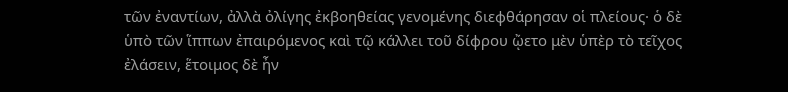τῶν ἐναντίων, ἀλλὰ ὀλίγης ἐκβοηθείας γενομένης διεφθάρησαν οἱ πλείους· ὁ δὲ ὑπὸ τῶν ἵππων ἐπαιρόμενος καὶ τῷ κάλλει τοῦ δίφρου ᾤετο μὲν ὑπὲρ τὸ τεῖχος ἐλάσειν, ἕτοιμος δὲ ἦν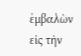ἐμβαλὼν εἰς τὴν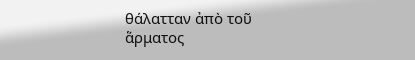θάλατταν ἀπὸ τοῦ ἅρματος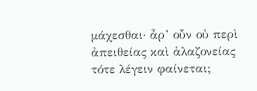μάχεσθαι· ἆρ’ οὖν οὐ περὶ ἀπειθείας καὶ ἀλαζονείας τότε λέγειν φαίνεται;